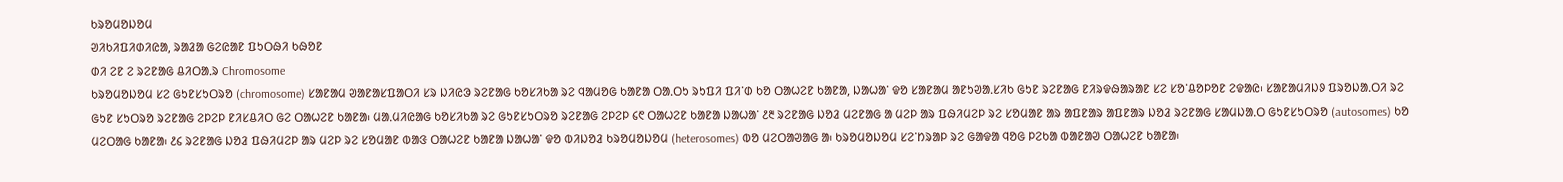ᱠᱨᱚᱢᱚᱡᱚᱢ
ᱣᱤᱠᱤᱯᱤᱰᱤᱭᱟ, ᱨᱟᱲᱟ ᱜᱮᱭᱟᱱ ᱯᱩᱛᱷᱤ ᱠᱷᱚᱱ
ᱰᱤ ᱮᱱ ᱮ ᱨᱮᱱᱟᱜ ᱪᱤᱛᱟᱹᱨ Chromosome
ᱠᱨᱚᱢᱚᱡᱚᱢ ᱥᱮ ᱜᱩᱱᱥᱩᱛᱨᱚ (chromosome) ᱥᱟᱱᱟᱢ ᱣᱟᱱᱟᱥᱯᱟᱛᱤ ᱥᱨ ᱡᱤᱭᱳ ᱨᱮᱱᱟᱜ ᱠᱚᱥᱤᱠᱟ ᱨᱮ ᱧᱟᱢᱚᱜ ᱠᱟᱱᱟ ᱛᱟᱹᱛᱩ ᱨᱩᱯᱤ ᱯᱤᱸᱰ ᱠᱚ ᱛᱟᱦᱮᱱ ᱠᱟᱱᱟ, ᱡᱟᱦᱟᱸ ᱫᱚ ᱥᱟᱱᱟᱢ ᱟᱱᱩᱣᱟᱹᱥᱤᱠ ᱜᱩᱱ ᱨᱮᱱᱟᱜ ᱱᱤᱨᱫᱷᱟᱨᱟᱱ ᱥᱮ ᱥᱚᱸᱪᱚᱞᱚᱱ ᱮᱫᱟᱭ᱾ ᱥᱟᱱᱟᱢᱤᱡᱽ ᱯᱨᱚᱡᱟᱹᱛᱤ ᱨᱮ ᱜᱩᱱ ᱥᱩᱛᱨᱚ ᱨᱮᱱᱟᱜ ᱮᱞᱮᱞ ᱱᱤᱥᱪᱤᱛ ᱜᱮ ᱛᱟᱦᱮᱱ ᱠᱟᱱᱟ᱾ ᱢᱟᱹᱢᱤᱭᱟᱜ ᱠᱚᱥᱤᱠᱟ ᱨᱮ ᱜᱩᱱᱥᱩᱛᱨᱚ ᱨᱮᱱᱟᱜ ᱮᱞᱮᱞ ᱔᱖ ᱛᱟᱦᱮᱱ ᱠᱟᱱᱟ ᱡᱟᱦᱟᱸ ᱒᱓ ᱨᱮᱱᱟᱜ ᱡᱚᱲ ᱢᱮᱱᱟᱜ ᱟ ᱢᱮᱞ ᱟᱨ ᱯᱷᱤᱢᱮᱞ ᱨᱮ ᱥᱚᱢᱟᱱ ᱟᱨ ᱟᱯᱱᱟᱨ ᱟᱯᱱᱟᱨ ᱡᱚᱲ ᱨᱮᱱᱟᱜ ᱥᱟᱢᱡᱟᱹᱛ ᱜᱩᱱᱥᱩᱛᱨᱚ (autosomes) ᱠᱚ ᱢᱮᱛᱟᱜ ᱠᱟᱱᱟ᱾ ᱒᱔ ᱨᱮᱱᱟᱜ ᱡᱚᱲ ᱯᱷᱤᱢᱮᱞ ᱟᱨ ᱢᱮᱞ ᱨᱮ ᱥᱚᱢᱟᱱ ᱵᱟᱝ ᱛᱟᱦᱮᱱ ᱠᱟᱱᱟ ᱡᱟᱦᱟᱸ ᱫᱚ ᱵᱤᱡᱚᱲ ᱠᱨᱚᱢᱚᱡᱚᱢ (heterosomes) ᱵᱚ ᱢᱮᱛᱟᱣᱟᱜ ᱟ᱾ ᱠᱨᱚᱢᱚᱡᱚᱢ ᱥᱮᱸᱴᱨᱟᱞ ᱨᱮ ᱜᱟᱫᱟ ᱧᱚᱜ ᱞᱮᱠᱟ ᱵᱟᱱᱟᱣ ᱛᱟᱦᱮᱱ ᱠᱟᱱᱟ᱾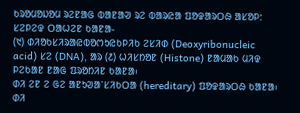ᱠᱨᱚᱢᱚᱡᱚᱢ ᱨᱮᱱᱟᱜ ᱵᱟᱱᱟᱣ ᱨᱮ ᱵᱟᱨᱭᱟ ᱯᱚᱫᱟᱨᱛᱷ ᱟᱥᱚᱞ: ᱥᱮᱞᱮᱫ ᱛᱟᱦᱮᱱ ᱠᱟᱱᱟ-
(᱑) ᱰᱤᱚᱠᱥᱤᱨᱟᱭᱵᱚᱬᱩᱭᱠᱞᱤᱠ ᱮᱥᱤᱰ (Deoxyribonucleic acid) ᱥᱮ (DNA), ᱟᱨ (᱒) ᱦᱤᱥᱴᱚᱱ (Histone) ᱱᱟᱢᱟᱠ ᱢᱤᱫ ᱞᱮᱠᱟᱱ ᱱᱟᱜ ᱯᱨᱚᱴᱤᱱ ᱠᱟᱱᱟ᱾
ᱰᱤ ᱮᱱ ᱮ ᱜᱮ ᱟᱱᱩᱣᱟᱸᱥᱤᱠᱛᱟ (hereditary) ᱯᱚᱫᱟᱨᱛᱷ ᱠᱟᱱᱟ᱾ ᱰᱤ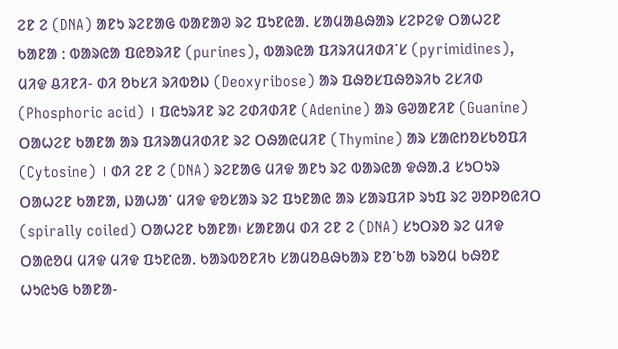ᱮᱱ ᱮ (DNA) ᱟᱱᱩ ᱨᱮᱱᱟᱜ ᱵᱟᱱᱟᱣ ᱨᱮ ᱯᱩᱱᱭᱟᱹ ᱥᱟᱢᱟᱪᱷᱟᱨ ᱥᱮᱞᱮᱫ ᱛᱟᱦᱮᱱ ᱠᱟᱱᱟ ᱺ ᱵᱟᱨᱭᱟ ᱯᱭᱚᱨᱤᱱ (purines), ᱵᱟᱨᱭᱟ ᱯᱤᱨᱤᱢᱤᱰᱤᱸᱥ (pyrimidines), ᱢᱤᱫ ᱪᱤᱱᱤ- ᱰᱤ ᱚᱠᱥᱤ ᱨᱤᱵᱚᱡ (Deoxyribose) ᱟᱨ ᱯᱷᱚᱥᱯᱷᱚᱨᱤᱠ ᱮᱥᱤᱰ (Phosphoric acid) । ᱯᱭᱩᱨᱤᱱ ᱨᱮ ᱮᱰᱤᱰᱤᱱ (Adenine) ᱟᱨ ᱜᱣᱟᱱᱤᱱ (Guanine) ᱛᱟᱦᱮᱱ ᱠᱟᱱᱟ ᱟᱨ ᱯᱤᱨᱟᱢᱤᱰᱤᱱ ᱨᱮ ᱛᱷᱟᱭᱢᱤᱱ (Thymine) ᱟᱨ ᱥᱟᱭᱴᱚᱥᱠᱚᱯᱤ (Cytosine) । ᱰᱤ ᱮᱱ ᱮ (DNA) ᱨᱮᱱᱟᱜ ᱢᱤᱫ ᱟᱱᱩ ᱨᱮ ᱵᱟᱨᱭᱟ ᱫᱷᱟᱹᱲ ᱥᱩᱛᱩᱨ ᱛᱟᱦᱮᱱ ᱠᱟᱱᱟ, ᱡᱟᱦᱟᱸ ᱢᱤᱫ ᱫᱚᱥᱟᱨ ᱨᱮ ᱯᱩᱱᱟᱭ ᱟᱨ ᱥᱟᱨᱯᱤᱞ ᱨᱩᱯ ᱨᱮ ᱣᱚᱞᱚᱭᱤᱛ (spirally coiled) ᱛᱟᱦᱮᱱ ᱠᱟᱱᱟ᱾ ᱥᱟᱱᱟᱢ ᱰᱤ ᱮᱱ ᱮ (DNA) ᱥᱩᱛᱨᱚ ᱨᱮ ᱢᱤᱫ ᱛᱟᱭᱚᱢ ᱢᱤᱫ ᱢᱤᱫ ᱯᱩᱱᱭᱟᱹ ᱠᱟᱨᱵᱚᱱᱤᱠ ᱥᱟᱢᱚᱪᱷᱠᱟᱨ ᱱᱚᱸᱠᱟ ᱠᱨᱚᱢ ᱠᱷᱚᱱ ᱦᱩᱭᱩᱜ ᱠᱟᱱᱟ-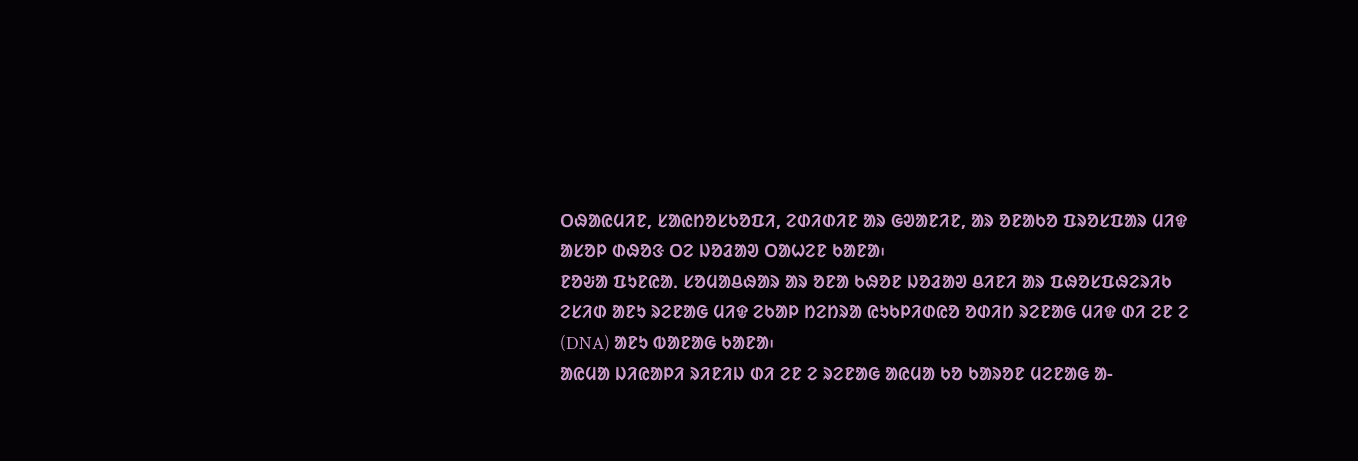ᱛᱷᱟᱭᱢᱤᱱ, ᱥᱟᱭᱴᱚᱥᱠᱚᱯᱤ, ᱮᱰᱤᱰᱤᱱ ᱟᱨ ᱜᱣᱟᱱᱤᱱ, ᱟᱨ ᱚᱱᱟᱠᱚ ᱯᱨᱚᱥᱯᱟᱨ ᱢᱤᱫ ᱟᱥᱚᱞ ᱰᱷᱚᱝ ᱛᱮ ᱡᱚᱲᱟᱣ ᱛᱟᱦᱮᱱ ᱠᱟᱱᱟ᱾
ᱱᱚᱶᱟ ᱯᱩᱱᱭᱟᱹ ᱥᱚᱢᱟᱪᱷᱟᱨ ᱟᱨ ᱚᱱᱟ ᱠᱷᱚᱱ ᱡᱚᱲᱟᱣ ᱪᱤᱱᱤ ᱟᱨ ᱯᱷᱚᱥᱯᱷᱮᱨᱤᱠ ᱮᱥᱤᱰ ᱟᱱᱩ ᱨᱮᱱᱟᱜ ᱢᱤᱫ ᱮᱠᱟᱞ ᱴᱮᱴᱨᱟ ᱭᱩᱠᱞᱤᱰᱭᱚ ᱚᱰᱤᱴ ᱨᱮᱱᱟᱜ ᱢᱤᱫ ᱰᱤ ᱮᱱ ᱮ (DNA) ᱟᱱᱩ ᱵᱟᱱᱟᱜ ᱠᱟᱱᱟ᱾
ᱟᱭᱢᱟ ᱡᱤᱭᱟᱞᱤ ᱨᱤᱱᱤᱡ ᱰᱤ ᱮᱱ ᱮ ᱨᱮᱱᱟᱜ ᱟᱭᱢᱟ ᱠᱚ ᱠᱟᱨᱚᱱ ᱢᱮᱱᱟᱜ ᱟ-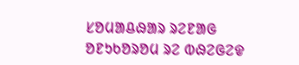ᱥᱚᱢᱟᱪᱷᱟᱨ ᱨᱮᱱᱟᱜ ᱚᱱᱩᱠᱚᱨᱚᱢ ᱨᱮ ᱵᱷᱮᱜᱮᱫ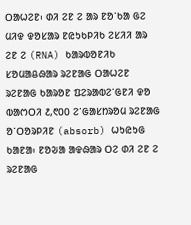ᱛᱟᱦᱮᱱ᱾ ᱰᱤ ᱮᱱ ᱮ ᱟᱨ ᱱᱚᱸᱠᱟ ᱜᱮ ᱢᱤᱫ ᱫᱚᱥᱟᱨ ᱱᱭᱩᱠᱞᱤᱠ ᱮᱥᱤᱤ ᱟᱨ ᱮᱱ ᱮ (RNA) ᱠᱟᱨᱵᱚᱱᱤᱠ ᱥᱚᱢᱟᱪᱷᱟᱨ ᱨᱮᱱᱟᱜ ᱛᱟᱦᱮᱱ ᱨᱮᱱᱟᱜ ᱠᱟᱨᱚᱱ ᱯᱮᱨᱟᱵᱮᱸᱜᱱᱤ ᱫᱚ ᱵᱟᱬᱛᱤ ᱒,᱖᱐᱐ ᱮᱸᱜᱟᱥᱴᱨᱚᱢ ᱨᱮᱱᱟᱜ ᱚᱸᱛᱚᱨᱞᱤᱱ (absorb) ᱦᱩᱭᱩᱜ ᱠᱟᱱᱟ᱾ ᱱᱚᱶᱟ ᱟᱫᱷᱟᱨ ᱛᱮ ᱰᱤ ᱮᱱ ᱮ ᱨᱮᱱᱟᱜ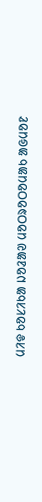ᱢᱤᱫ ᱠᱚᱥᱤᱠᱟ ᱡᱚᱲᱟᱣ ᱢᱚᱛᱨᱚᱛᱚᱢᱟᱠ ᱟᱜᱢᱚᱱ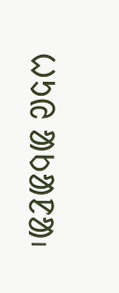ᱦᱩᱭ ᱟᱠᱟᱱᱟ᱾